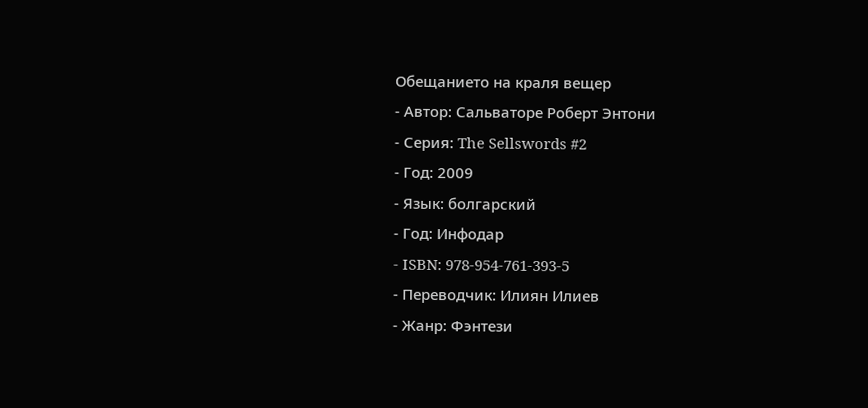Обещанието на краля вещер
- Автор: Сальваторе Роберт Энтони
- Серия: The Sellswords #2
- Год: 2009
- Язык: болгарский
- Год: Инфодар
- ISBN: 978-954-761-393-5
- Переводчик: Илиян Илиев
- Жанр: Фэнтези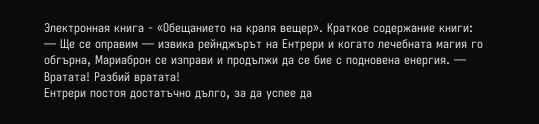Электронная книга - «Обещанието на краля вещер». Краткое содержание книги:
— Ще се оправим — извика рейнджърът на Ентрери и когато лечебната магия го обгърна, Мариаброн се изправи и продължи да се бие с подновена енергия. — Вратата! Разбий вратата!
Ентрери постоя достатъчно дълго, за да успее да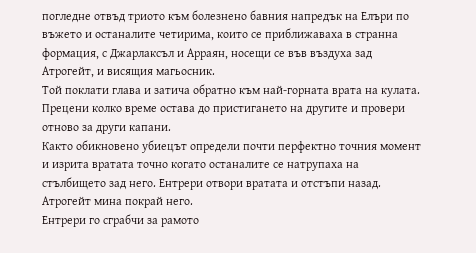погледне отвъд триото към болезнено бавния напредък на Елъри по въжето и останалите четирима, които се приближаваха в странна формация, с Джарлаксъл и Арраян, носещи се във въздуха зад Атрогейт, и висящия магьосник.
Той поклати глава и затича обратно към най-горната врата на кулата. Прецени колко време остава до пристигането на другите и провери отново за други капани.
Както обикновено убиецът определи почти перфектно точния момент и изрита вратата точно когато останалите се натрупаха на стълбището зад него. Ентрери отвори вратата и отстъпи назад. Атрогейт мина покрай него.
Ентрери го сграбчи за рамото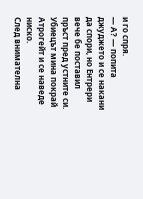и го спря.
— А? — попита джуджето и се накани да спори, но Ентрери вече бе поставил пръст пред устните си.
Убиецът мина покрай Атрогейт и се наведе ниско.
След внимателна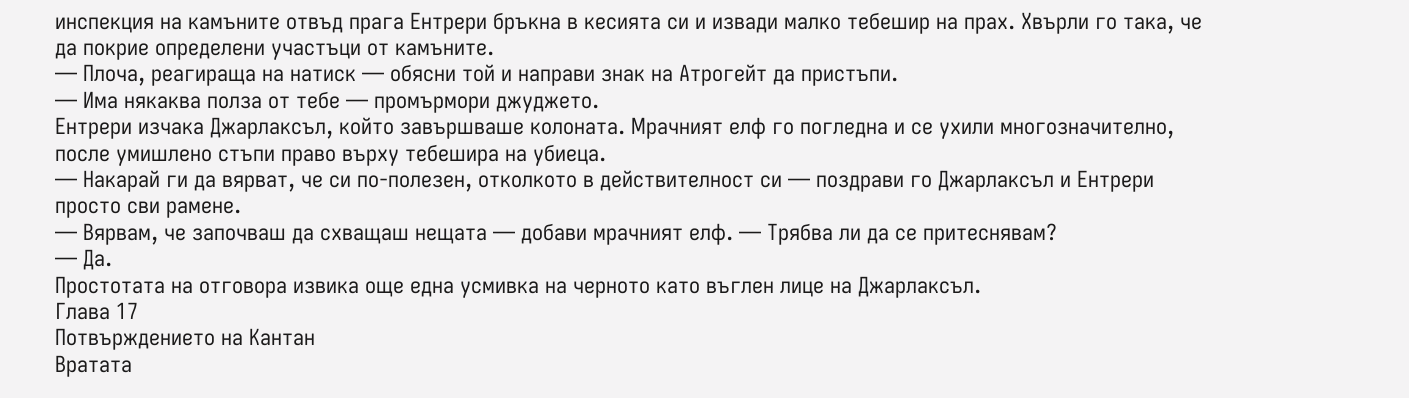инспекция на камъните отвъд прага Ентрери бръкна в кесията си и извади малко тебешир на прах. Хвърли го така, че да покрие определени участъци от камъните.
— Плоча, реагираща на натиск — обясни той и направи знак на Атрогейт да пристъпи.
— Има някаква полза от тебе — промърмори джуджето.
Ентрери изчака Джарлаксъл, който завършваше колоната. Мрачният елф го погледна и се ухили многозначително, после умишлено стъпи право върху тебешира на убиеца.
— Накарай ги да вярват, че си по-полезен, отколкото в действителност си — поздрави го Джарлаксъл и Ентрери просто сви рамене.
— Вярвам, че започваш да схващаш нещата — добави мрачният елф. — Трябва ли да се притеснявам?
— Да.
Простотата на отговора извика още една усмивка на черното като въглен лице на Джарлаксъл.
Глава 17
Потвърждението на Кантан
Вратата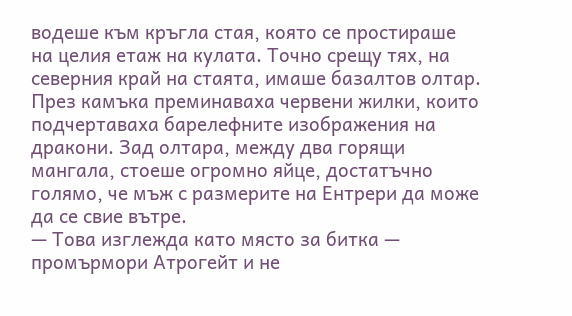водеше към кръгла стая, която се простираше на целия етаж на кулата. Точно срещу тях, на северния край на стаята, имаше базалтов олтар. През камъка преминаваха червени жилки, които подчертаваха барелефните изображения на дракони. Зад олтара, между два горящи мангала, стоеше огромно яйце, достатъчно голямо, че мъж с размерите на Ентрери да може да се свие вътре.
— Това изглежда като място за битка — промърмори Атрогейт и не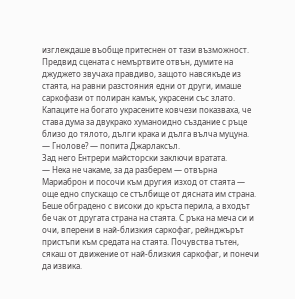изглеждаше въобще притеснен от тази възможност.
Предвид сцената с немъртвите отвън, думите на джуджето звучаха правдиво, защото навсякъде из стаята, на равни разстояния едни от други, имаше саркофази от полиран камък, украсени със злато. Капаците на богато украсените ковчези показваха, че става дума за двукрако хуманоидно създание с ръце близо до тялото, дълги крака и дълга вълча муцуна.
— Гнолове? — попита Джарлаксъл.
Зад него Ентрери майсторски заключи вратата.
— Нека не чакаме, за да разберем — отвърна Мариаброн и посочи към другия изход от стаята — още едно спускащо се стълбище от дясната им страна.
Беше обградено с високи до кръста перила, а входът бе чак от другата страна на стаята. С ръка на меча си и очи, вперени в най-близкия саркофаг, рейнджърът пристъпи към средата на стаята. Почувства тътен, сякаш от движение от най-близкия саркофаг, и понечи да извика.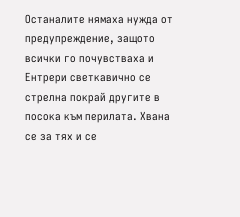Останалите нямаха нужда от предупреждение, защото всички го почувстваха и Ентрери светкавично се стрелна покрай другите в посока към перилата. Хвана се за тях и се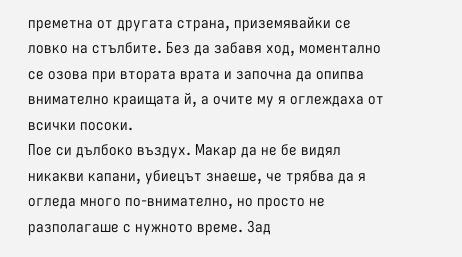преметна от другата страна, приземявайки се ловко на стълбите. Без да забавя ход, моментално се озова при втората врата и започна да опипва внимателно краищата й, а очите му я оглеждаха от всички посоки.
Пое си дълбоко въздух. Макар да не бе видял никакви капани, убиецът знаеше, че трябва да я огледа много по-внимателно, но просто не разполагаше с нужното време. Зад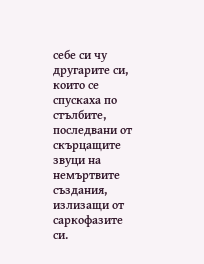себе си чу другарите си, които се спускаха по стълбите, последвани от скърцащите звуци на немъртвите създания, излизащи от саркофазите си.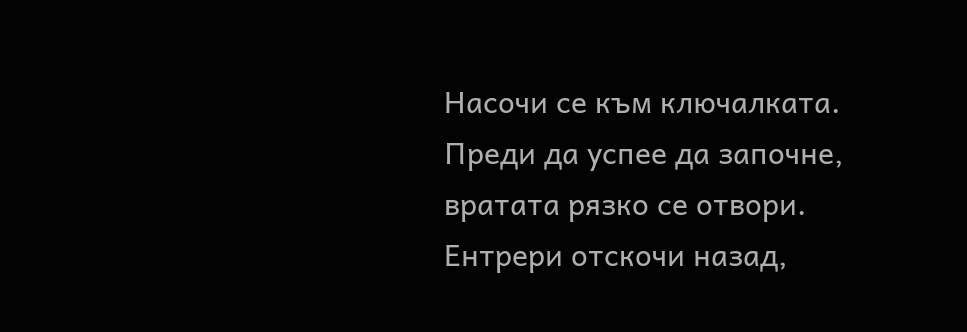Насочи се към ключалката.
Преди да успее да започне, вратата рязко се отвори.
Ентрери отскочи назад,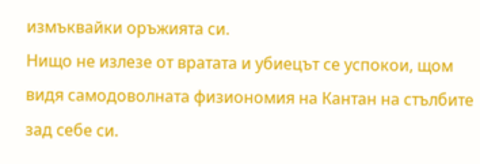измъквайки оръжията си.
Нищо не излезе от вратата и убиецът се успокои, щом видя самодоволната физиономия на Кантан на стълбите зад себе си.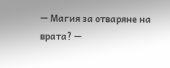— Магия за отваряне на врата? —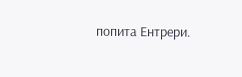попита Ентрери.